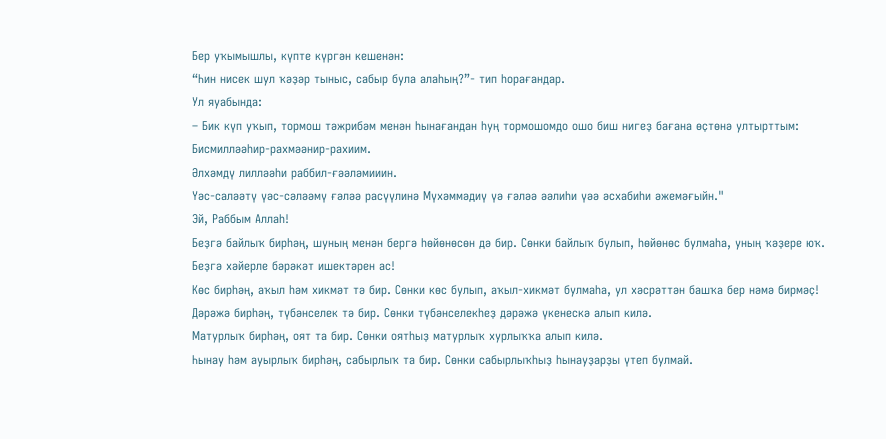Бер уҡымышлы, күпте күргəн кешенəн:
“Һин нисек шул ҡәҙəр тыныс, сабыр була алаһың?”- тип һорағандар.
Ул яуабында:
– Бик күп уҡып, тормош тəжрибəм менəн һынағандан һуң тормошомдо ошо биш нигеҙ бағана өҫтөнə ултырттым:
Бисмилләәһир-рахмәәнир-рахиим.
Әлхәмдү лилләәһи раббил-ғәәләмииин.
Үәс-саләәтү үәс-сәләәмү ғәләә расүүлинә Мүхәммәдиү үә ғәләә әәлиһи үәә әсхабиһи әжемәғыйн."
Эй, Раббым Аллаһ!
Беҙгә байлыҡ бирһәң, шуның менән бергә һөйөнөсөн дә бир. Сөнки байлыҡ булып, һөйөнөс булмаһа, уның ҡәҙере юҡ.
Беҙгә хәйерле бәрәкәт ишектәрен ас!
Көс бирһәң, аҡыл һәм хикмәт тә бир. Сөнки көс булып, аҡыл-хикмәт булмаһа, ул хәсрәттән башҡа бер нәмә бирмәҫ!
Дәрәжә бирһәң, түбәнселек тә бир. Сөнки түбәнселекһеҙ дәрәжә үкенескә алып килә.
Матурлыҡ бирһәң, оят та бир. Сөнки оятһыҙ матурлыҡ хурлыҡҡа алып килә.
Һынау һәм ауырлыҡ бирһәң, сабырлыҡ та бир. Сөнки сабырлыҡһыҙ һынауҙарҙы үтеп булмай.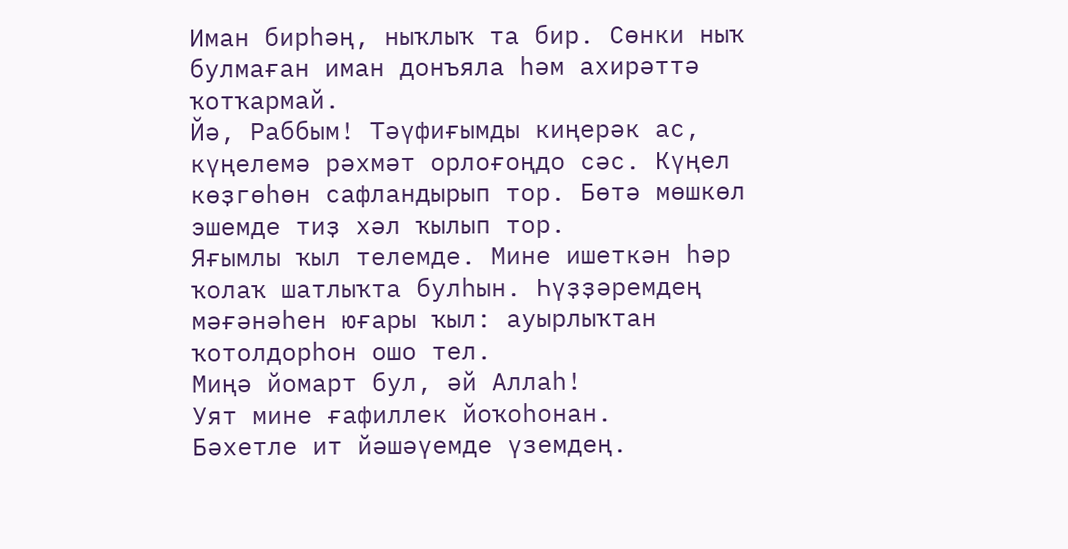Иман бирһәң, ныҡлыҡ та бир. Сөнки ныҡ булмаған иман донъяла һәм ахирәттә ҡотҡармай.
Йә, Раббым! Тәүфиғымды киңерәк ас, күңелемә рәхмәт орлоғоңдо сәс. Күңел көҙгөһөн сафландырып тор. Бөтә мөшкөл эшемде тиҙ хәл ҡылып тор.
Яғымлы ҡыл телемде. Мине ишеткән һәр ҡолаҡ шатлыҡта булһын. Һүҙҙәремдең мәғәнәһен юғары ҡыл: ауырлыҡтан ҡотолдорһон ошо тел.
Миңә йомарт бул, әй Аллаһ!
Уят мине ғафиллек йоҡоһонан.
Бәхетле ит йәшәүемде үземдең.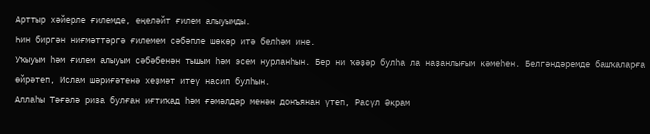Арттыр хәйерле ғилемде, еңеләйт ғилем алыуымды.
Һин биргән ниғмәттәргә ғилемем сәбәпле шөкөр итә белһәм ине.
Уҡыуым һәм ғилем алыуым сәбәбенән тышым һәм эсем нурланһын. Бер ни ҡәҙәр булһа ла наҙанлығым кәмеһен. Белгәндәремде башҡаларға өйрәтеп, Ислам шәриғәтенә хеҙмәт итеү насип булһын.
Аллаһы Тәғәлә риза булған иғтиҡад һәм ғәмәлдәр менән донъянан үтеп, Расүл Әкрам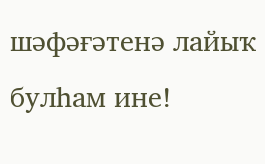шәфәғәтенә лайыҡ булһам ине!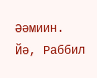Әәмиин.
Йә, Раббил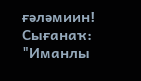ғәләмиин!
Сығанаҡ: "Иманлы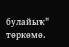булайыҡ" төркөмө.